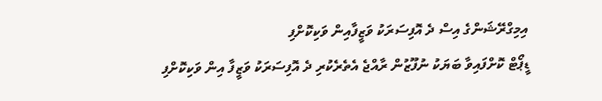އިމިގްރޭޝަންގެ އިސް ދެ އޮފިސަރަކު ވަޒީފާއިން ވަކިކޮށްފި
ޑީޕޯޓް ކޮށްފައިވާ ބަޔަކު ނުފޫޒުން ރާއްޖެ އެތެރެކުރި ދެ އޮފިސަރަކު ވަޒީފާ އިން ވަކިކޮށްފި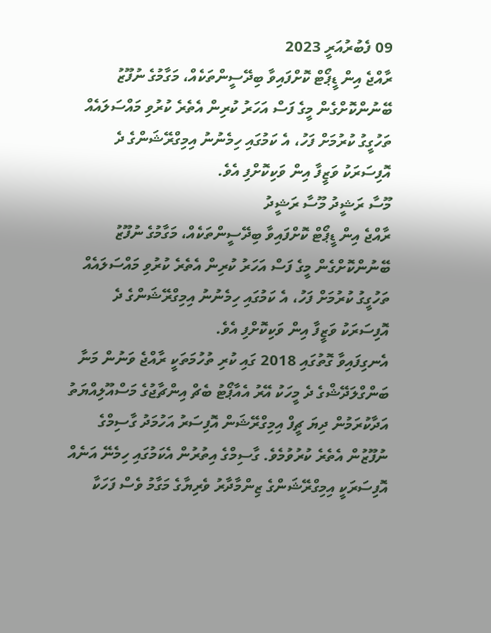09 ފެބުރުއަރީ 2023
ރާއްޖެ އިން ޑީޕޯޓް ކޮށްފައިވާ ބިދޭސީންތަކެއް، މަގާމުގެ ނުފޫޒު ބޭނުންކޮށްގެން މީގެ ފަސް އަހަރު ކުރިން އެތެރެ ކުރުވި މައްސަލައެއް ތަހުގީގު ކުރުމަށް ފަހު، އެ ކަމުގައި ހިމެނުނު އިމިގްރޭޝަންގެ ދެ އޮފިސަރަކު ވަޒީފާ އިން ވަކިކޮށްފި އެވެ.
މޫސާ ރަޝީދު މޫސާ ރަޝީދު
ރާއްޖެ އިން ޑީޕޯޓް ކޮށްފައިވާ ބިދޭސީންތަކެއް، މަގާމުގެ ނުފޫޒު ބޭނުންކޮށްގެން މީގެ ފަސް އަހަރު ކުރިން އެތެރެ ކުރުވި މައްސަލައެއް ތަހުގީގު ކުރުމަށް ފަހު، އެ ކަމުގައި ހިމެނުނު އިމިގްރޭޝަންގެ ދެ އޮފިސަރަކު ވަޒީފާ އިން ވަކިކޮށްފި އެވެ.
އެނގިފައިވާ ގޮތުގައި 2018 ގައި ކުރި ތުހުމަތަކީ ރާއްޖެ ވަނުން މަނާ ބަންގްލަދޭޝްގެ ދެ މީހަކު އޭރު އެއާޕޯޓު ބެޗް އިންޗާޖުގެ މަސްއޫލިއްޔަތު އަދާކުރަމުން ދިޔަ ޗީފް އިމިގްރޭޝަން އޮފިސަރު އަހުމަދު ގާސިމްގެ ނުފޫޒުން އެތެރެ ކުރުވުމެވެ. ގާސިމްގެ އިތުރުން އެކަމުގައި ހިމެނޭ އަނެއް އޮފިސަރަކީ އިމިގްރޭޝަންގެ ޒިންމާދާރު ވެރިޔާގެ މަގާމު ވެސް ފަހަކާ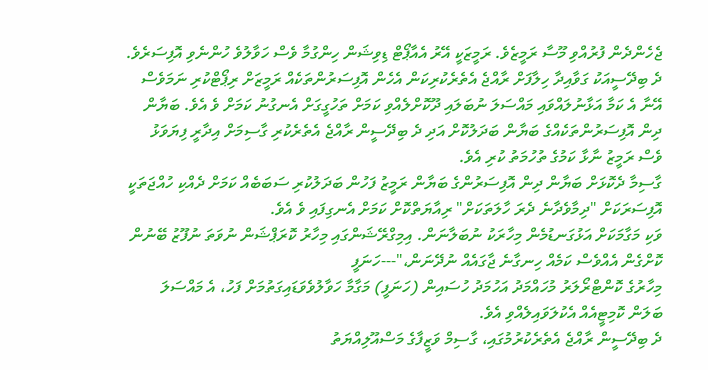ޖެހެންދެން ފުރުއްވި މޫސާ ރަމީޒެވެ. ރަމީޒަކީ އޭރު އެއާޕޯޓް ޑިވިޝަން ހިންގުމާ ވެސް ހަވާލުވެ ހުންނެވި އޮފިސަރެވެ.
ދެ ބިދޭސީއަކު ގަވާއިދާ ހިލާފަށް ރާއްޖެ އެތެރެކުރިކަން އެހެން އޮފިސަރުންތަކެއް ރަމީޒަށް ރިޕޯޓްކުރި ނަމަވެސް އޭނާ އެ ކަމާ އަޅާނުލައްވައި މައްސަލަ ނުބަލައި ދޫކޮށްލެއްވި ކަމަށް ތަހުގީގަށް އެނގުނު ކަމަށް ވެ އެވެ. ބަޔާން ދިން އޮފިސަރުންތަކެއްގެ ބަޔާން ބަދަލުކޮށް އަދި ދެ ބިދޭސީން ރާއްޖެ އެތެރެކުރި ގާސިމަށް އިދާރީ ފިޔަވަޅު ވެސް ރަމީޒު ނާޅާ ކަމުގެ ތުހުމަތު ކުރި އެވެ.
ގާސިމާ ދެކޮޅަށް ބަޔާން ދިން އޮފިސަރުންގެ ބަޔާން ރަމީޒު ފަހުން ބަދަލުކުރި ސަބަބެއް ކަމަށް ދެއްކި ހުއްޖަތަކީ އޮފިސަރަކަށް "ދިމާވެދާނެ ދެރަ ހާލަތަކަށް" ރިއާޔަތްކޮށް ކަމަށް އެނގިފައި ވެ އެވެ.
ވަކި މަގާމަކަށް އަޅުގަނޑުމެން މިހާރަކު ނުބަލާނަން. އިމިގްރޭޝަންގައި މިހާރު ކޮރަޕްޝަން ނުވަތަ ނުފޫޒު ބޭނުން ކޮށްގެން އެއްވެސް ކަމެއް ހިނގާނެ ޖާގައެއް ނުދޭނަން،"---ހަނަފީ
މިހާރުގެ ކޮންޓްރޯލަރު މުހައްމަދު އަހުމަދު ހުސައިން (ހަނަފީ) މަގާމާ ހަވާލުވެވަޑައިގަތުމަށް ފަހު، އެ މައްސަލަ ބަލަން ކޮމިޓީއެއް އެކުލަވައިލެއްވި އެވެ.
ދެ ބިދޭސީން ރާއްޖެ އެތެރެކުރުމުގައި، ގާސިމް ވަޒީފާގެ މަސްއޫލިއްޔަތު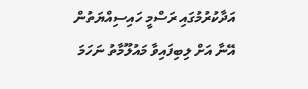އަދާކުރުމުގައި ރަސްމީ ހައިސިއްޔަތުން އޭނާ އަށް ލިބިފައިވާ މައުލޫމާތު ނަހަމަ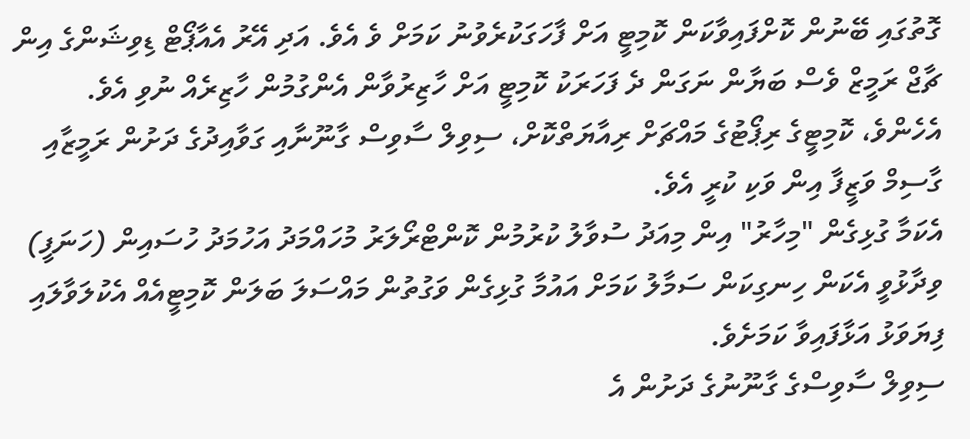ގޮތުގައި ބޭނުން ކޮށްފައިވާކަން ކޮމިޓީ އަށް ފާހަގަކުރެވުނު ކަމަށް ވެ އެވެ. އަދި އޭރު އެއާޕޯޓް ޑިވިޝަންގެ އިން ޗާޖް ރަމީޒް ވެސް ބަޔާން ނަގަން ދެ ފަހަރަކު ކޮމިޓީ އަށް ހާޒިރުވާން އެންގުމުން ހާޒިރެއް ނުވި އެވެ.
އެހެންވެ، ކޮމިޓީގެ ރިޕޯޓުގެ މައްޗަށް ރިއާޔަތްކޮށް، ސިވިލް ސާވިސް ގާނޫނާއި ގަވާއިދުގެ ދަށުން ރަމީޒާއި ގާސިމް ވަޒީފާ އިން ވަކި ކުރީ އެވެ.
އެކަމާ ގުޅިގެން "މިހާރު" އިން މިއަދު ސުވާލު ކުރުމުން ކޮންޓްރޯލަރު މުހައްމަދު އަހުމަދު ހުސައިން (ހަނަފީ) ވިދާޅުވީ އެކަން ހިނގިކަން ސަމާލު ކަމަށް އައުމާ ގުޅިގެން ވަގުތުން މައްސަލަ ބަލަން ކޮމިޓީއެއް އެކުލަވާލައި ފިޔަވަޅު އަޅާފައިވާ ކަމަށެވެ.
ސިވިލް ސާވިސްގެ ގާނޫނުގެ ދަށުން އެ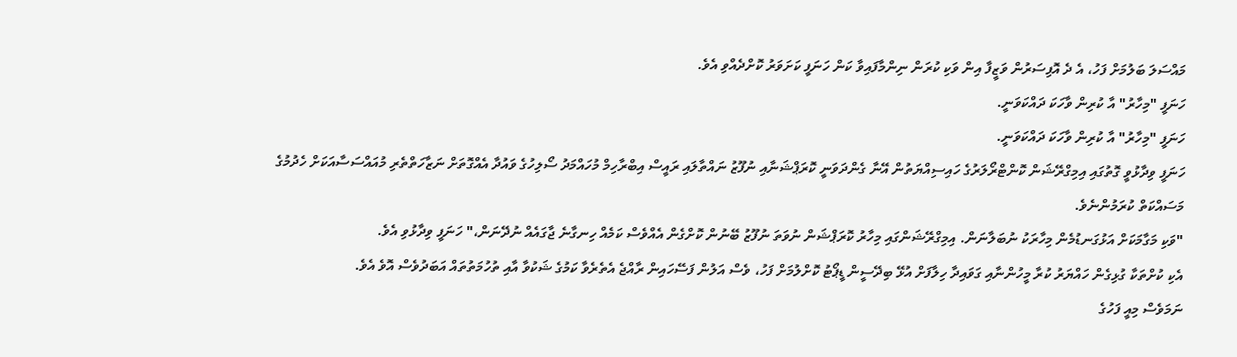މައްސަލަ ބަލުމަށް ފަހު، އެ ދެ އޮފިސަރުން ވަޒީފާ އިން ވަކި ކުރަން ނިންމާފައިވާ ކަން ހަނަފީ ކަށަވަރު ކޮށްދެއްވި އެވެ.
ހަނަފީ "މިހާރު" އާ ކުރިން ވާހަކަ ދައްކަވަނީ.
ހަނަފީ "މިހާރު" އާ ކުރިން ވާހަކަ ދައްކަވަނީ.
ހަނަފީ ވިދާޅުވީ ގޮތުގައި އިމިގްރޭޝަން ކޮންޓްރޯލަރުގެ ހައިސިއްޔަތުން އޭނާ ގެންދަވަނީ ކޮރަޕްޝަނާއި ނުފޫޒު ނައްތާލައި ރައީސް އިބްރާހިމް މުހައްމަދު ސޯލިހުގެ ވައުދާ އެއްގޮތަށް ނަޒާހަތްތެރި މުއައްސަސާއަކަށް ހެދުމުގެ މަސައްކަތް ކުރަމުންނެވެ.
"ވަކި މަގާމަކަށް އަޅުގަނޑުމެން މިހާރަކު ނުބަލާނަން. އިމިގްރޭޝަންގައި މިހާރު ކޮރަޕްޝަން ނުވަތަ ނުފޫޒު ބޭނުން ކޮށްގެން އެއްވެސް ކަމެއް ހިނގާނެ ޖާގައެއް ނުދޭނަން،" ހަނަފީ ވިދާޅުވި އެވެ.
އެކި ކުށްތަކާ ގުޅިގެން ހައްޔަރު ކުރާ މީހުންނާއި ގަވައިދާ ހިލާފަށް އުޅޭ ބިދޭސީން ޑީޕޯޓު ކޮށްލުމަށް ފަހު، ވެސް އަލުން ފަސޭހައިން ރާއްޖެ އެތެރެވާ ކަމުގެ ޝަކުވާ އާއި ތުހުމަތުތައް އަބަދުވެސް އޮވެ އެވެ.
ނަމަވެސް މިއީ ފަހުގެ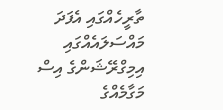ތާރީހެއްގައި އެފަދަ މައްސަލައެއްގައި އިމިގްރޭޝަންގެ އިސް މަގާމެއްގެ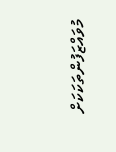މުވައްޒަފުންތަކަކަށް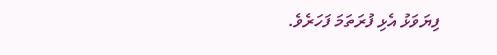ފިޔަވަޅު އެޅި ފުރަތަމަ ފަހަރެވެ.